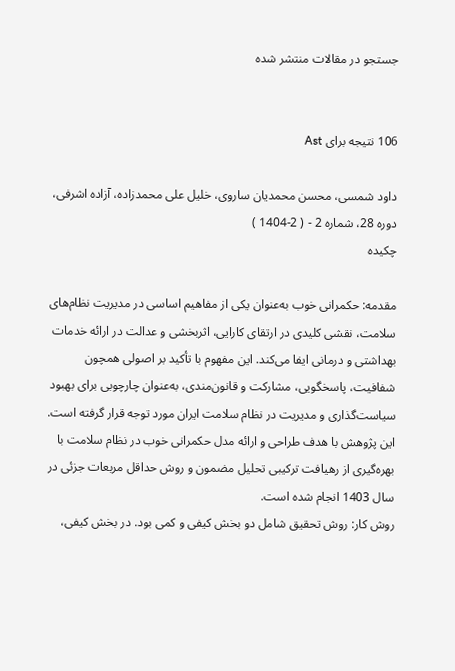جستجو در مقالات منتشر شده


106 نتیجه برای Ast

داود شمسی، محسن محمدیان ساروی، خلیل علی محمدزاده، آزاده اشرفی،
دوره 28، شماره 2 - ( 2-1404 )
چکیده

مقدمه: حکمرانی خوب به‌عنوان یکی از مفاهیم اساسی در مدیریت نظام‌های سلامت، نقشی کلیدی در ارتقای کارایی، اثربخشی و عدالت در ارائه خدمات بهداشتی و درمانی ایفا می‌کند. این مفهوم با تأکید بر اصولی همچون شفافیت، پاسخگویی، مشارکت و قانون‌مندی، به‌عنوان چارچوبی برای بهبود سیاست‌گذاری و مدیریت در نظام سلامت ایران مورد توجه قرار گرفته است. این پژوهش با هدف طراحی و ارائه مدل حکمرانی خوب در نظام سلامت با بهره‌گیری از رهیافت ترکیبی تحلیل مضمون و روش حداقل مربعات جزئی در سال 1403 انجام شده است.
روش کار: روش تحقیق شامل دو بخش کیفی و کمی بود. در بخش کیفی،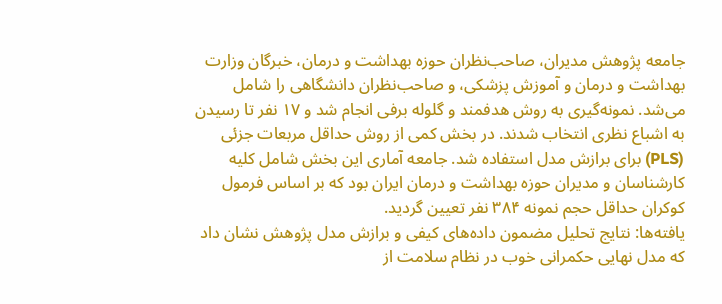جامعه پژوهش مدیران، صاحب‌نظران حوزه بهداشت و درمان، خبرگان وزارت بهداشت و درمان و آموزش پزشکی، و صاحب‌نظران دانشگاهی را شامل می‌شد. نمونه‌گیری به روش هدفمند و گلوله برفی انجام شد و ۱۷ نفر تا رسیدن به اشباع نظری انتخاب شدند. در بخش کمی از روش حداقل مربعات جزئی (PLS) برای برازش مدل استفاده شد. جامعه آماری این بخش شامل کلیه کارشناسان و مدیران حوزه بهداشت و درمان ایران بود که بر اساس فرمول کوکران حداقل حجم نمونه ۳۸۴ نفر تعیین گردید.
یافته‌ها: نتایج تحلیل مضمون داده‌های کیفی و برازش مدل پژوهش نشان داد که مدل نهایی حکمرانی خوب در نظام سلامت از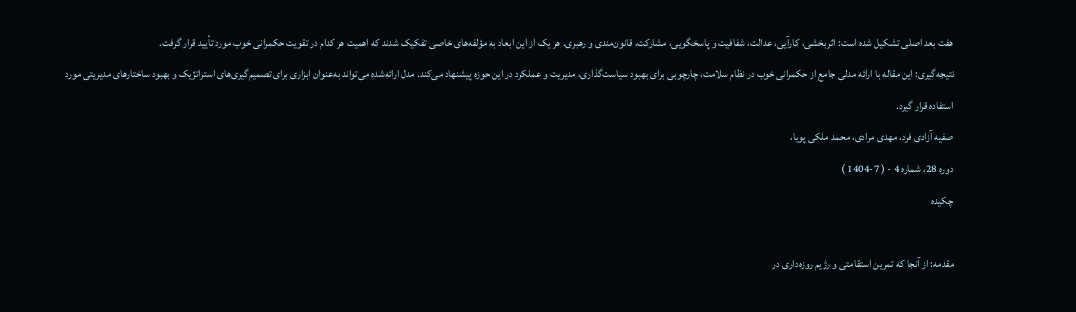هفت بعد اصلی تشکیل شده است: اثربخشی، کارآیی، عدالت، شفافیت و پاسخگویی، مشارکت، قانون‌مندی و رهبری. هر یک از این ابعاد به مؤلفه‌های خاصی تفکیک شدند که اهمیت هر کدام در تقویت حکمرانی خوب مورد تأیید قرار گرفت.
نتیجه‌گیری: این مقاله با ارائه مدلی جامع از حکمرانی خوب در نظام سلامت، چارچوبی برای بهبود سیاست‌گذاری، مدیریت و عملکرد در این حوزه پیشنهاد می‌کند. مدل ارائه‌شده می‌تواند به‌عنوان ابزاری برای تصمیم‌گیری‌های استراتژیک و بهبود ساختارهای مدیریتی مورد استفاده قرار گیرد.
صفیه آزادی فرد، مهدی مرادی، محمد ملکی پویا،
دوره 28، شماره 4 - ( 7-1404 )
چکیده

مقدمه: از آنجا که تمرین استقامتی و رژیم روزه‌داری در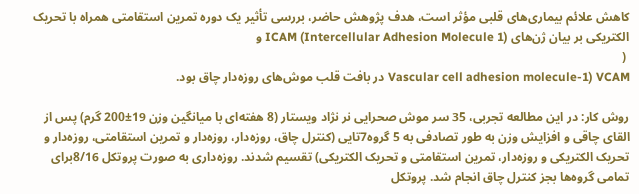کاهش علائم بیماری‌های قلبی مؤثر است، هدف پژوهش حاضر، بررسی تأثیر یک دوره تمرین استقامتی همراه با تحریک الکتریکی بر بیان ژن‌های (Intercellular Adhesion Molecule 1) ICAM و
 (
Vascular cell adhesion molecule-1) VCAM در بافت قلب موش‌های روزه‌دار چاق بود.

روش کار: در این مطالعه تجربی، 35 سر موش صحرایی نر نژاد ویستار (8 هفته‌ای با میانگین وزن 19±200 گرم) پس از القای چاقی و افزایش وزن به طور تصادفی به 5 گروه7تایی (کنترل چاق، روزه‌دار، روزه‌دار و تمرین استقامتی، روزه‌دار و تحریک الکتریکی و روزه‌دار، تمرین استقامتی و تحریک الکتریکی) تقسیم شدند. روزه‌داری به صورت پروتکل 8/16برای تمامی گروه‌ها بجز کنترل چاق انجام شد. پروتکل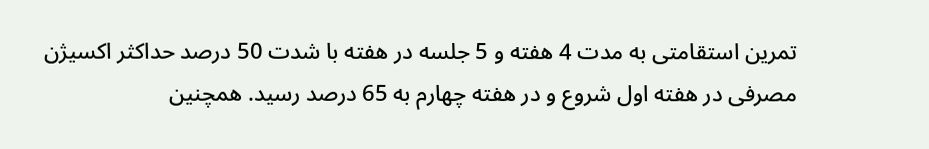تمرین استقامتی به مدت 4 هفته و 5 جلسه در هفته با شدت 50 درصد حداکثر اکسیژن مصرفی در هفته اول شروع و در هفته چهارم به 65 درصد رسید. همچنین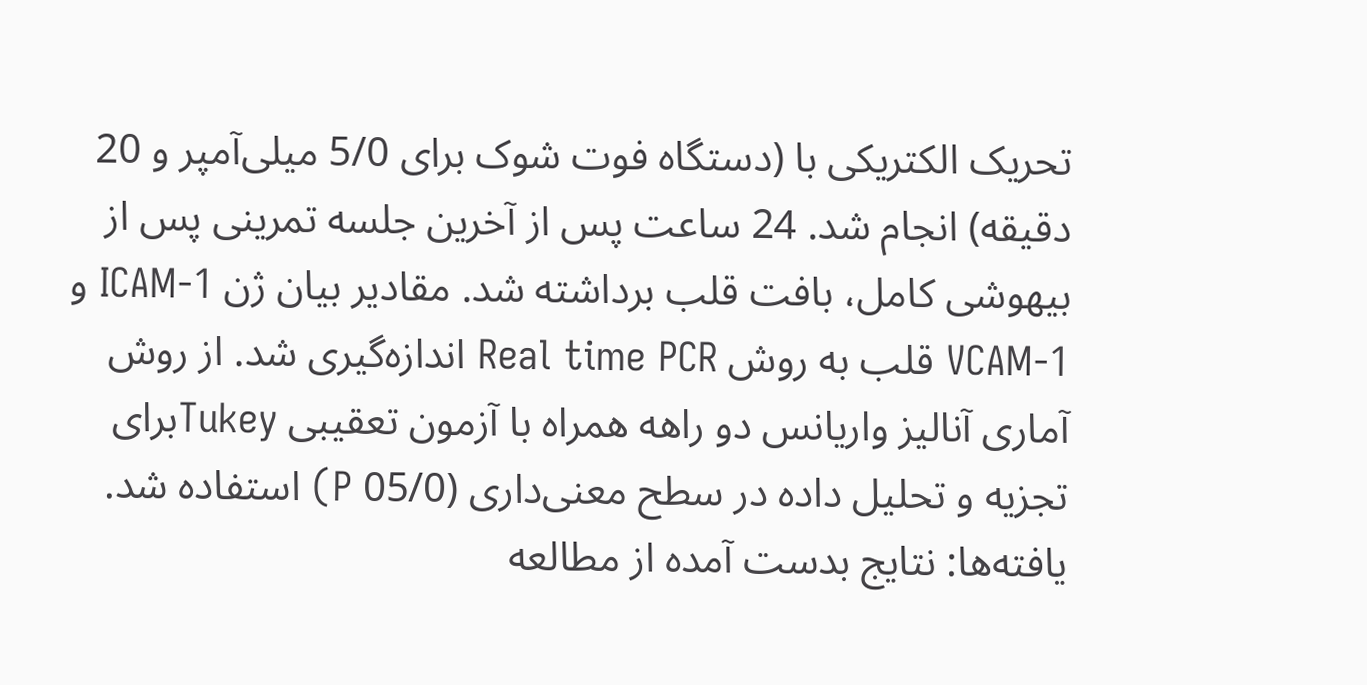تحریک الکتریکی با (دستگاه فوت شوک برای 5/0 میلی‌آمپر و 20 دقیقه) انجام شد. 24 ساعت پس از آخرین جلسه تمرینی پس از بیهوشی کامل، بافت قلب برداشته شد. مقادیر بیان ژن ICAM-1 و VCAM-1 قلب به روش Real time PCR اندازه‌گیری شد. از روش آماری آنالیز واریانس دو راهه همراه با آزمون تعقیبی Tukeyبرای تجزیه و تحلیل داده در سطح معنی‌داری (05/0 P) استفاده شد.
یافته‌ها: نتایج بدست آمده از مطالعه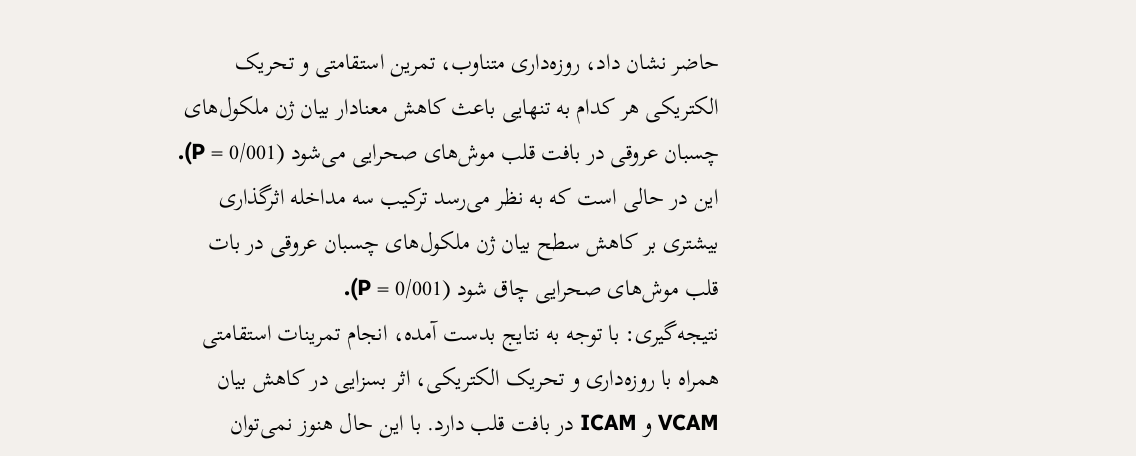حاضر نشان داد، روزه‌داری متناوب، تمرین استقامتی و تحریک الکتریکی هر کدام به تنهایی باعث کاهش معنادار بیان ژن ملکول‌های چسبان عروقی در بافت قلب موش‌های صحرایی می‌شود (0/001 = P). این در حالی است که به نظر می‌رسد ترکیب سه مداخله اثرگذاری بیشتری بر کاهش سطح بیان ژن ملکول‌های چسبان عروقی در بات قلب موش‌های صحرایی چاق شود (0/001 = P).
نتیجه‌گیری: با توجه به نتایج بدست آمده، انجام تمرینات استقامتی همراه با روزه‌داری و تحریک الکتریکی، اثر بسزایی در کاهش بیان VCAM و ICAM در بافت قلب دارد. با این حال هنوز نمی‌توان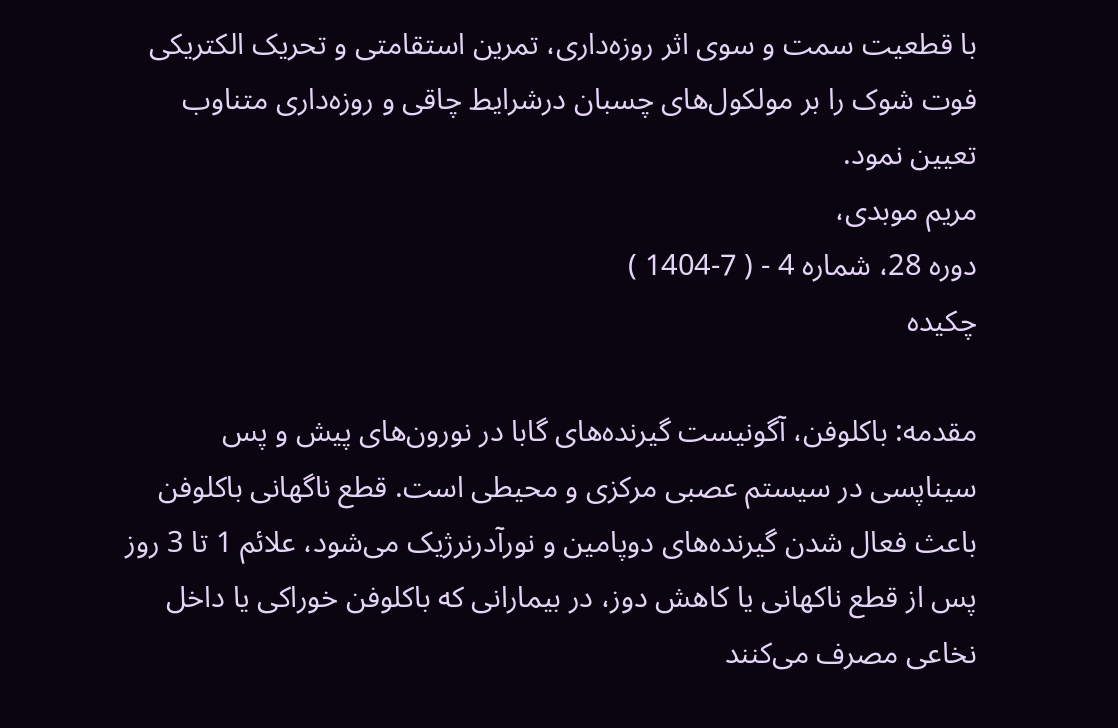با قطعیت سمت و سوی اثر روزه‌داری، تمرین استقامتی و تحریک الکتریکی فوت شوک را بر مولکول‌های چسبان درشرایط چاقی و روزه‌داری متناوب تعیین نمود.
مریم موبدی،
دوره 28، شماره 4 - ( 7-1404 )
چکیده

مقدمه: باکلوفن، آگونیست گیرنده‌های گابا در نورون‌های پیش و پس سیناپسی در سیستم عصبی مرکزی و محیطی است. قطع ناگهانی باکلوفن باعث فعال شدن گیرنده‌های دوپامین و نورآدرنرژیک می‌شود، علائم 1 تا 3 روز پس از قطع ناکهانی یا کاهش دوز، در بیمارانی که باکلوفن خوراکی یا داخل نخاعی مصرف می‌کنند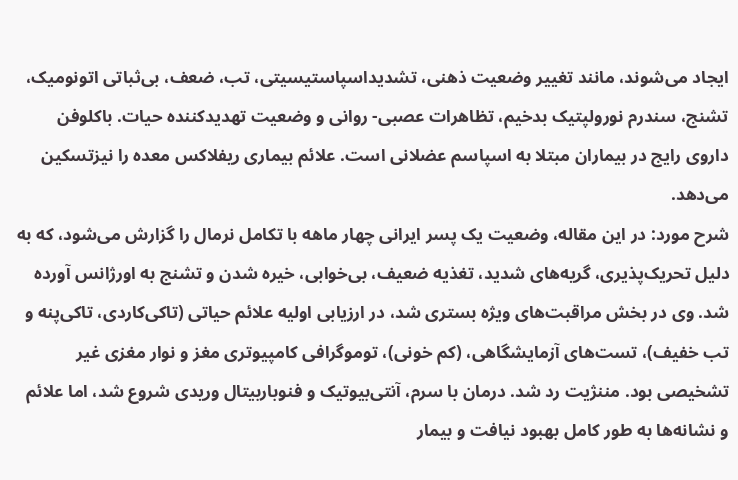ایجاد می‌شوند، مانند تغییر وضعیت ذهنی، تشدیداسپاستیسیتی، تب، ضعف، بی‌ثباتی اتونومیک، تشنج، سندرم نورولپتیک بدخیم، تظاهرات عصبی- روانی و وضعیت تهدیدکننده حیات. باکلوفن داروی رایج در بیماران مبتلا به اسپاسم عضلانی است. علائم بیماری ریفلاکس معده را نیزتسکین می‌دهد.
شرح مورد: در این مقاله، وضعیت یک پسر ایرانی چهار ماهه با تکامل نرمال را گزارش می‌شود، که به دلیل تحریک‌پذیری، گریه‌های شدید، تغذیه ضعیف، بی‌خوابی، خیره شدن و تشنج به اورژانس آورده شد. وی در بخش مراقبت‌های ویژه بستری شد، در ارزیابی اولیه علائم حیاتی (تاکی‌کاردی، تاکی‌پنه و تب خفیف)، تست‌های آزمایشگاهی، (کم خونی)، توموگرافی کامپیوتری مغز و نوار مغزی غیر تشخیصی بود. مننژیت رد شد. درمان با سرم، آنتی‌بیوتیک و فنوباربیتال وریدی شروع شد، اما علائم و نشانه‌ها به طور کامل بهبود نیافت و بیمار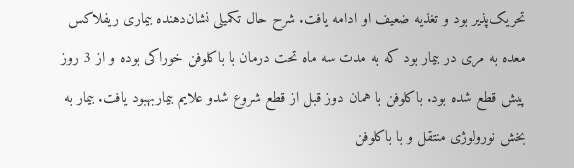تحریک‌پذیر بود و تغذیه ضعیف او ادامه یافت. شرح حال تکمیلی نشان‌دهنده بیماری ریفلاکس معده به مری در بیمار بود که به مدت سه ماه تحت درمان با باکلوفن خوراکی بوده و از 3 روز پیش قطع شده بود. باکلوفن با همان دوز قبل از قطع شروع شدو علایم بیماربهبود یافت. بیمار به بخش نورولوژی منتقل و با باکلوفن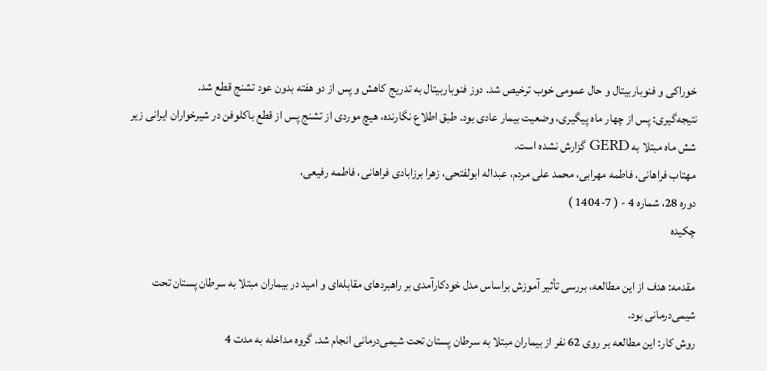خوراکی و فنوباربیتال و حال عمومی خوب ترخیص شد. دوز فنوباربیتال به تدریج کاهش و پس از دو هفته بدون عود تشنج قطع شد.
نتیجه‌گیری: پس از چهار ماه پیگیری، وضعیت بیمار عادی بود. طبق اطلاع نگارنده، هیچ موردی از تشنج پس از قطع باکلوفن در شیرخواران ایرانی زیر شش ماه مبتلا به GERD گزارش نشده است.
مهتاب فراهانی، فاطمه مهرابی، محمد علی مردم، عبداله ابولفتحی، زهرا برزابادی فراهانی، فاطمه رفیعی،
دوره 28، شماره 4 - ( 7-1404 )
چکیده

مقدمه: هدف از این مطالعه، بررسی تأثیر آموزش براساس مدل خودکارآمدی بر راهبردهای مقابله‌ای و امید در بیماران مبتلا به سرطان پستان تحت شیمی‌درمانی بود.
روش کار: این مطالعه بر روی 62 نفر از بیماران مبتلا به سرطان پستان تحت شیمی‌درمانی انجام شد. گروه مداخله به مدت 4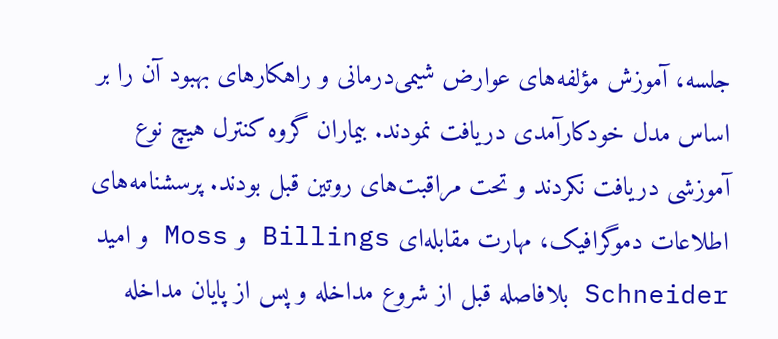جلسه، آموزش مؤلفه‌های عوارض شیمی‌درمانی و راهکارهای بهبود آن را بر اساس مدل خودکارآمدی دریافت نمودند. بیماران گروه کنترل هیچ نوع آموزشی دریافت نکردند و تحت مراقبت‌های روتین قبل بودند. پرسشنامه‌های اطلاعات دموگرافیک، مهارت مقابله‌ای Billings و Moss و امید Schneider بلافاصله قبل از شروع مداخله و پس از پایان مداخله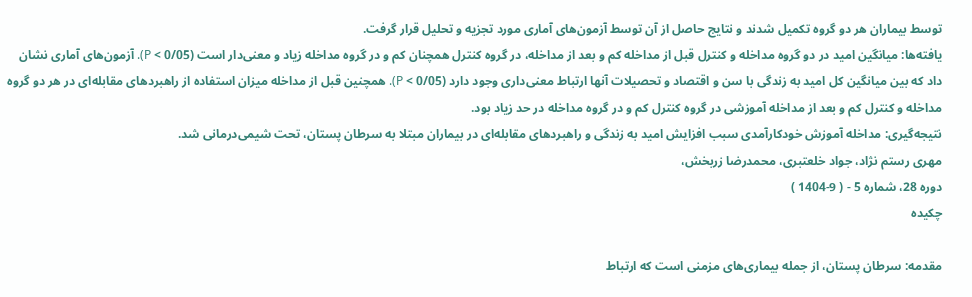توسط بیماران هر دو گروه تکمیل شدند و نتایج حاصل از آن توسط آزمون‌های آماری مورد تجزیه و تحلیل قرار گرفت.
یافته‌ها: میانگین امید در دو گروه مداخله و کنترل قبل از مداخله کم و بعد از مداخله، در گروه کنترل همچنان کم و در گروه مداخله زیاد و معنی‌دار است (0/05 > P). آزمون‌های آماری نشان داد که بین میانگین کل امید به زندگی با سن و اقتصاد و تحصیلات آنها ارتباط معنی‌داری وجود دارد (0/05 > P). همچنین قبل از مداخله میزان استفاده از راهبردهای مقابله‌ای در هر دو گروه مداخله و کنترل کم و بعد از مداخله آموزشی در گروه کنترل کم و در گروه مداخله در حد زیاد بود.
نتیجه‌گیری: مداخله آموزش خودکارآمدی سبب افزایش امید به زندگی و راهبردهای مقابله‌ای در بیماران مبتلا به سرطان پستان، تحت شیمی‌درمانی شد.
مهری رستم نژاد، جواد خلعتبری، محمدرضا زربخش،
دوره 28، شماره 5 - ( 9-1404 )
چکیده

مقدمه: سرطان پستان، از جمله بیماری‌های مزمنی است که ارتباط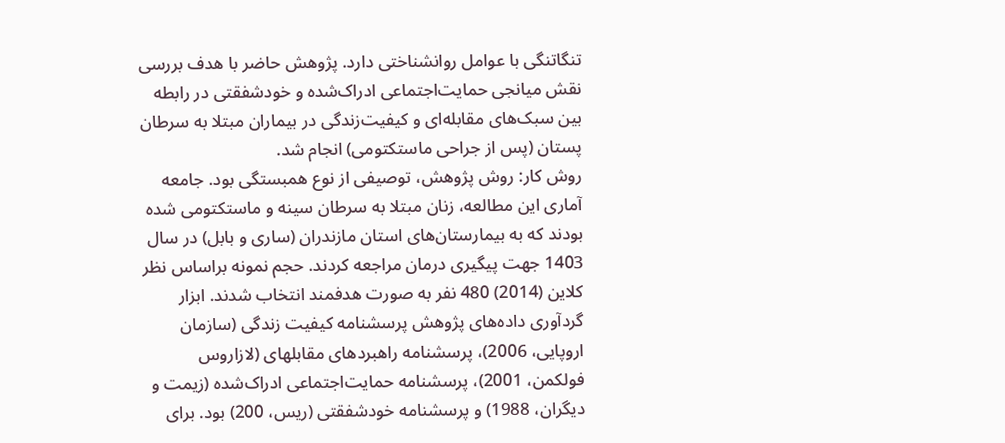تنگاتنگی با عوامل روانشناختی دارد. پژوهش حاضر با هدف بررسی نقش میانجی حمایت‌اجتماعی ادراک‌شده و خودشفقتی در رابطه بین سبک‌های مقابله‌ای و کیفیت‌زندگی در بیماران مبتلا به سرطان پستان (پس از جراحی ماستکتومی) انجام شد.
روش کار: روش پژوهش، توصیفی از نوع همبستگی بود. جامعه آماری این مطالعه، زنان مبتلا به سرطان سینه و ماستکتومی شده بودند که به بیمارستان‌های استان مازندران (ساری و بابل) در سال 1403 جهت پیگیری درمان مراجعه کردند. حجم نمونه براساس نظر کلاین (2014) 480 نفر به صورت هدفمند انتخاب شدند. ابزار گردآوری داده‌های پژوهش پرسشنامه کیفیت ‌زندگی (سازمان اروپایی، 2006)، پرسشنامه راهبردهای مقابلهای (لازاروس فولکمن، 2001)، پرسشنامه حمایت‌اجتماعی ادراک‌شده (زیمت و دیگران، 1988) و پرسشنامه خودشفقتی (ریس، 200) بود. برای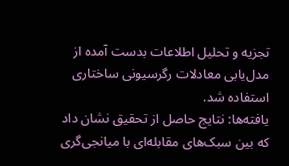تجزیه و تحلیل اطلاعات بدست آمده از مدل‌یابی معادلات رگرسیونی ساختاری استفاده شد.
یافته‌ها: نتایج حاصل از تحقیق نشان داد که بین سبک‌های مقابله‌ای با میانجی‌گری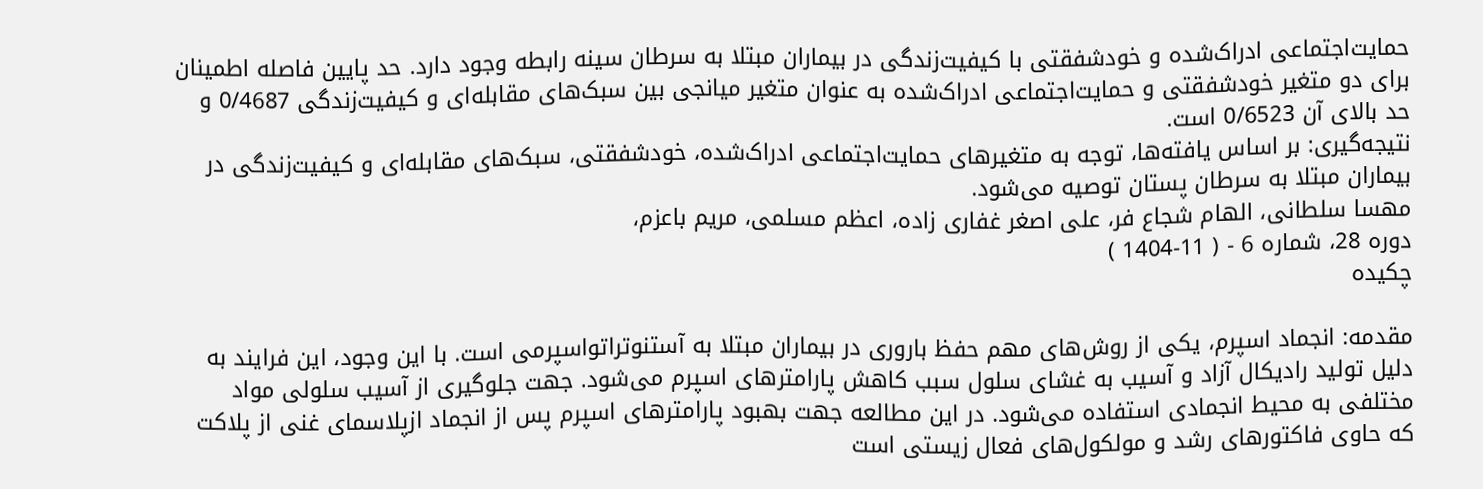حمایت‌اجتماعی ادراک‌شده و خودشفقتی با کیفیت‌زندگی در بیماران مبتلا به سرطان سینه رابطه وجود دارد. حد پایین فاصله اطمینان برای دو متغیر خودشفقتی و حمایت‌اجتماعی ادراک‌شده به عنوان متغیر میانجی بین سبک‌های مقابله‌ای و کیفیت‌زندگی 0/4687 و حد بالای آن 0/6523 است.
نتیجه‌گیری: بر اساس یافته‌ها، توجه به متغیرهای حمایت‌اجتماعی ادراک‌شده، خودشفقتی، سبک‌های مقابله‌ای و کیفیت‌زندگی در بیماران مبتلا به سرطان پستان توصیه می‌شود.
مهسا سلطانی، الهام شجاع فر، علی اصغر غفاری زاده، اعظم مسلمی، مریم باعزم،
دوره 28، شماره 6 - ( 11-1404 )
چکیده

مقدمه: انجماد اسپرم، یکی از روش‌های مهم حفظ باروری در بیماران مبتلا به آستنوتراتواسپرمی است. با این وجود، این فرایند به دلیل تولید رادیکال آزاد و آسیب به غشای سلول سبب کاهش پارامترهای اسپرم می‌شود. جهت جلوگیری از آسیب سلولی مواد مختلفی به محیط انجمادی استفاده می‌شود. در این مطالعه جهت بهبود پارامترهای اسپرم پس از انجماد ازپلاسمای غنی از پلاکت که حاوی فاکتورهای رشد و مولکول‌های فعال زیستی است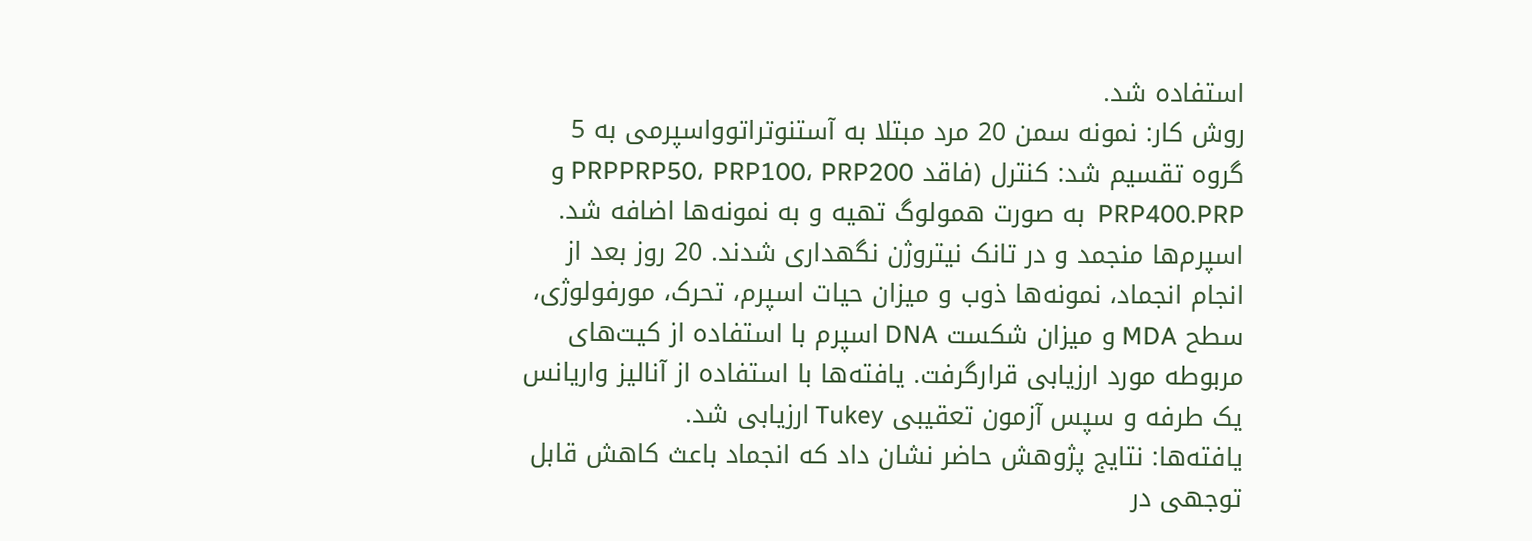استفاده شد.
روش کار: نمونه سمن 20 مرد مبتلا به آستنوتراتوواسپرمی به 5 گروه تقسیم شد: کنترل (فاقد PRPPRP50، PRP100، PRP200 و PRP400.PRP  به صورت همولوگ تهیه و به نمونه‌ها اضافه شد. اسپرم‌ها منجمد و در تانک نیتروژن نگهداری شدند. 20 روز بعد از انجام انجماد، نمونه‌ها ذوب و میزان حیات اسپرم، تحرک، مورفولوژی، سطح MDA و میزان شکست DNA اسپرم با استفاده از کیت‌های مربوطه مورد ارزیابی قرارگرفت. یافته‌ها با استفاده از آنالیز واریانس یک طرفه و سپس آزمون تعقیبی Tukey ارزیابی شد.
یافته‌ها: نتایج پژوهش حاضر نشان داد که انجماد باعث کاهش قابل توجهی در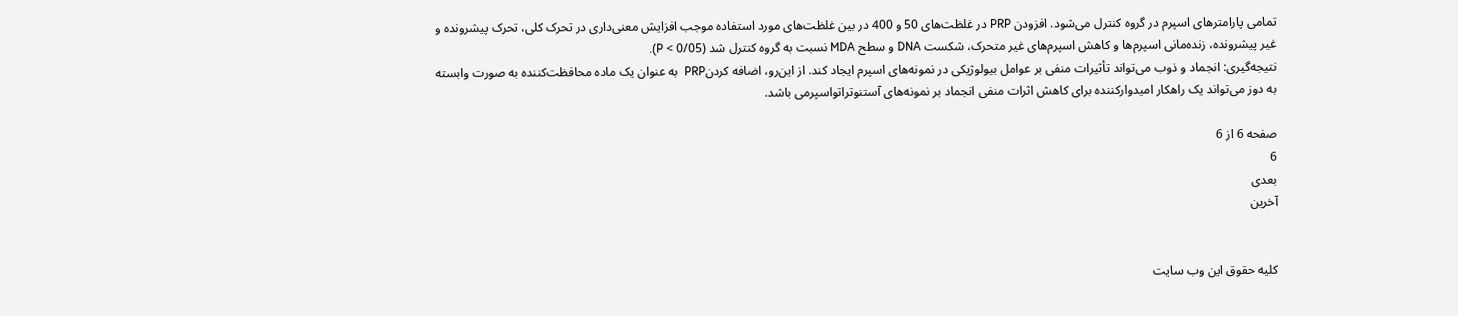تمامی پارامترهای اسپرم در گروه کنترل می‌شود. افزودن PRP در غلظت‌های 50 و 400 در بین غلظت‌های مورد استفاده موجب افزایش معنی‌داری در تحرک کلی، تحرک پیشرونده و غیر پیشرونده، زنده‌مانی اسپرم‌ها و کاهش اسپرم‌های غیر متحرک، شکست DNA و سطح MDA نسبت به گروه کنترل شد (0/05 > P).
نتیجه‌گیری: انجماد و ذوب می‌تواند تأثیرات منفی بر عوامل بیولوژیکی در نمونه‌های اسپرم ایجاد کند. از این‌رو، اضافه کردنPRP  به عنوان یک ماده محافظت‌کننده به صورت وابسته به دوز می‌تواند یک راهکار امیدوارکننده برای کاهش اثرات منفی انجماد بر نمونه‌های آستنوتراتواسپرمی باشد.

صفحه 6 از 6
6
بعدی
آخرین


کلیه حقوق این وب سایت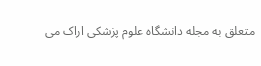متعلق به مجله دانشگاه علوم پزشکی اراک می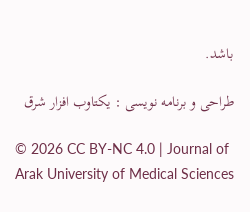باشد.

طراحی و برنامه نویسی : یکتاوب افزار شرق

© 2026 CC BY-NC 4.0 | Journal of Arak University of Medical Sciences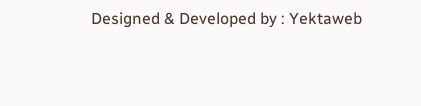Designed & Developed by : Yektaweb